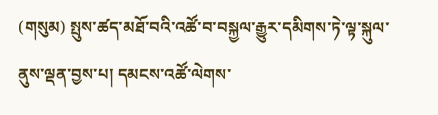(གསུམ) སྤུས་ཚད་མཐོ་བའི་འཚོ་བ་བསྐྱལ་རྒྱུར་དམིགས་ཏེ་ལྟ་སྐུལ་ནུས་ལྡན་བྱས་པ། དམངས་འཚོ་ལེགས་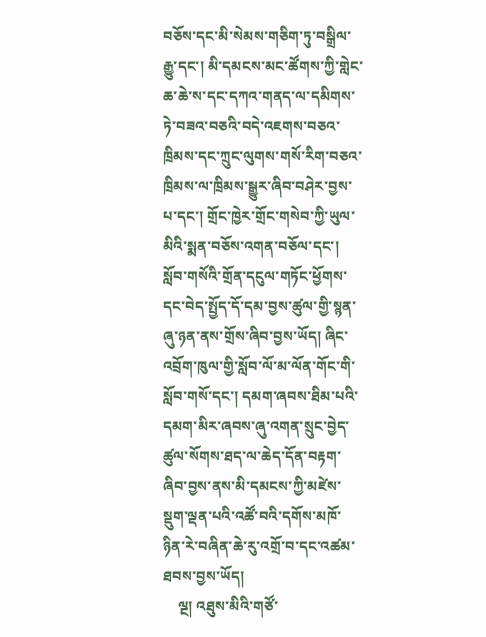བཅོས་དང་མི་སེམས་གཅིག་ཏུ་བསྒྲིལ་རྒྱུ་དང་། མི་དམངས་མང་ཚོགས་ཀྱི་གླེང་ཆ་ཆེ་ས་དང་དཀའ་གནད་ལ་དམིགས་ཏེ་བཟའ་བཅའི་བདེ་འཇགས་བཅའ་ཁྲིམས་དང་ཀྲུང་ལུགས་གསོ་རིག་བཅའ་ཁྲིམས་ལ་ཁྲིམས་སྒྱུར་ཞིབ་བཤེར་བྱས་པ་དང་། གྲོང་ཁྱེར་གྲོང་གསེབ་ཀྱི་ཡུལ་མིའི་སྨན་བཅོས་འགན་བཅོལ་དང་། སློབ་གསོའི་གྲོན་དངུལ་གཏོང་ཕྱོགས་དང་བེད་སྤྱོད་དོ་དམ་བྱས་ཚུལ་གྱི་སྙན་ཞུ་ཉན་ནས་གྲོས་ཞིབ་བྱས་ཡོད། ཞིང་འབྲོག་ཁུལ་གྱི་སློབ་ལོ་མ་ལོན་གོང་གི་སློབ་གསོ་དང་། དམག་ཞབས་ཐིམ་པའི་དམག་མིར་ཞབས་ཞུ་འགན་སྲུང་བྱེད་ཚུལ་སོགས་ཐད་ལ་ཆེད་དོན་བརྟག་ཞིབ་བྱས་ནས་མི་དམངས་ཀྱི་མཛེས་སྡུག་ལྡན་པའི་འཚོ་བའི་དགོས་མཁོ་ཉིན་རེ་བཞིན་ཆེ་རུ་འགྲོ་བ་དང་འཚམ་ཐབས་བྱས་ཡོད།
    ལྔ། འཐུས་མིའི་གཙོ་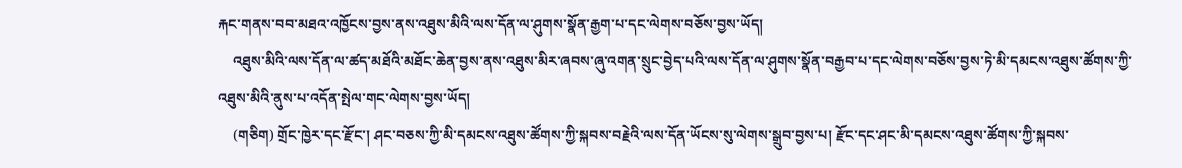རྐང་གནས་བབ་མཐའ་འཁྱོངས་བྱས་ནས་འཐུས་མིའི་ལས་དོན་ལ་ཤུགས་སྣོན་རྒྱག་པ་དང་ལེགས་བཅོས་བྱས་ཡོད།
    འཐུས་མིའི་ལས་དོན་ལ་ཚད་མཐོའི་མཐོང་ཆེན་བྱས་ནས་འཐུས་མིར་ཞབས་ཞུ་འགན་སྲུང་བྱེད་པའི་ལས་དོན་ལ་ཤུགས་སྣོན་བརྒྱབ་པ་དང་ལེགས་བཅོས་བྱས་ཏེ་མི་དམངས་འཐུས་ཚོགས་ཀྱི་འཐུས་མིའི་ནུས་པ་འདོན་སྤེལ་གང་ལེགས་བྱས་ཡོད།
    (གཅིག) གྲོང་ཁྱེར་དང་རྫོང་། ཤང་བཅས་ཀྱི་མི་དམངས་འཐུས་ཚོགས་ཀྱི་སྐབས་བརྗེའི་ལས་དོན་ཡོངས་སུ་ལེགས་སྒྲུབ་བྱས་པ། རྫོང་དང་ཤང་མི་དམངས་འཐུས་ཚོགས་ཀྱི་སྐབས་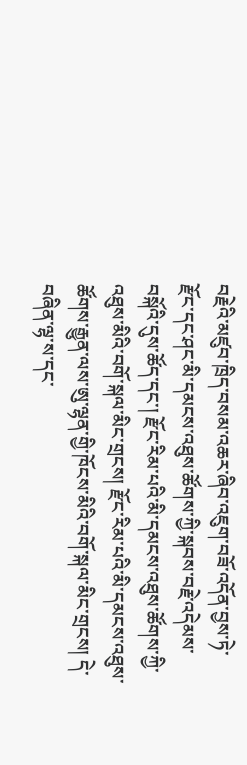བརྗེའི་མཛུབ་ཁྲིད་བསམ་འཆར་ཞིབ་འཇུག་བཟོ་འདོན་བྱས་ཏེ་རྫོང་དང་ཤང་མི་དམངས་འཐུས་ཚོགས་ཀྱི་སྐབས་བརྗེ་འདེམས་བསྐོའི་དུས་ཚོད་དང་། རྫོང་རིམ་པའི་མི་དམངས་འཐུས་ཚོགས་ཀྱི་འཐུས་མིའི་བགོ་སྐལ་མིང་གྲངས། རྫོང་རིམ་པའི་མི་དམངས་འཐུས་ཚོགས་རྒྱུན་ལས་ཨུ་ལྷན་གྱི་ཁོངས་མིའི་བགོ་སྐལ་མིང་གྲངས། དེ་བཞིན་ལྷ་ས་དང་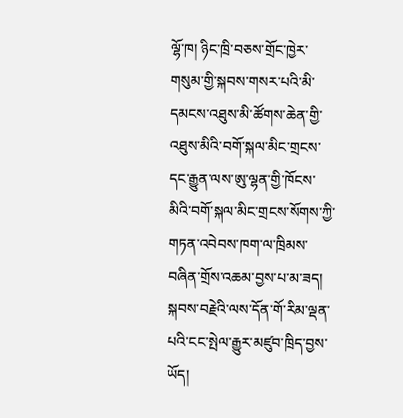ལྷོ་ཁ། ཉིང་ཁྲི་བཅས་གྲོང་ཁྱེར་གསུམ་གྱི་སྐབས་གསར་པའི་མི་དམངས་འཐུས་མི་ཚོགས་ཆེན་གྱི་འཐུས་མིའི་བགོ་སྐལ་མིང་གྲངས་དང་རྒྱུན་ལས་ཨུ་ལྷན་གྱི་ཁོངས་མིའི་བགོ་སྐལ་མིང་གྲངས་སོགས་ཀྱི་གཏན་འབེབས་ཁག་ལ་ཁྲིམས་བཞིན་གྲོས་འཆམ་བྱས་པ་མ་ཟད། སྐབས་བརྗེའི་ལས་དོན་གོ་རིམ་ལྡན་པའི་ངང་སྤེལ་རྒྱུར་མཛུབ་ཁྲིད་བྱས་ཡོད།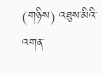(གཉིས) འཐུས་མིའི་འགན་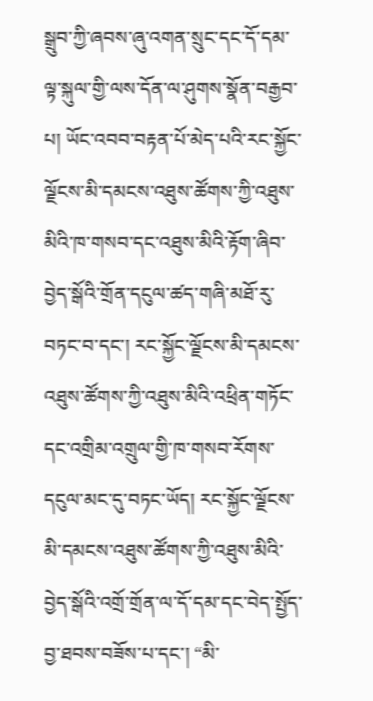སྒྲུབ་ཀྱི་ཞབས་ཞུ་འགན་སྲུང་དང་དོ་དམ་ལྟ་སྐུལ་གྱི་ལས་དོན་ལ་ཤུགས་སྣོན་བརྒྱབ་པ། ཡོང་འབབ་བརྟན་པོ་མེད་པའི་རང་སྐྱོང་ལྗོངས་མི་དམངས་འཐུས་ཚོགས་ཀྱི་འཐུས་མིའི་ཁ་གསབ་དང་འཐུས་མིའི་རྟོག་ཞིབ་བྱེད་སྒོའི་གྲོན་དངུལ་ཚད་གཞི་མཐོ་རུ་བཏང་བ་དང་། རང་སྐྱོང་ལྗོངས་མི་དམངས་འཐུས་ཚོགས་ཀྱི་འཐུས་མིའི་འཕྲིན་གཏོང་དང་འགྲིམ་འགྲུལ་གྱི་ཁ་གསབ་རོགས་དངུལ་མང་དུ་བཏང་ཡོད། རང་སྐྱོང་ལྗོངས་མི་དམངས་འཐུས་ཚོགས་ཀྱི་འཐུས་མིའི་བྱེད་སྒོའི་འགྲོ་གྲོན་ལ་དོ་དམ་དང་བེད་སྤྱོད་བྱ་ཐབས་བཟོས་པ་དང་། “མི་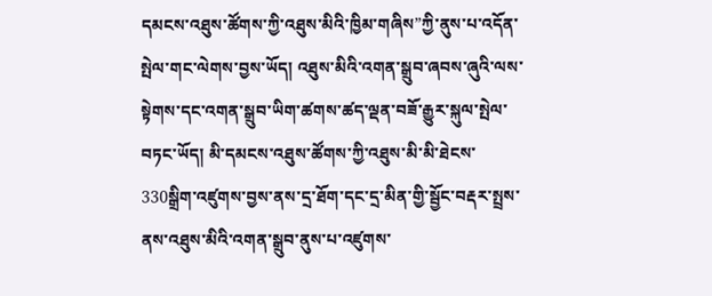དམངས་འཐུས་ཚོགས་ཀྱི་འཐུས་མིའི་ཁྱིམ་གཞིས”ཀྱི་ནུས་པ་འདོན་སྤེལ་གང་ལེགས་བྱས་ཡོད། འཐུས་མིའི་འགན་སྒྲུབ་ཞབས་ཞུའི་ལས་སྟེགས་དང་འགན་སྒྲུབ་ཡིག་ཚགས་ཚད་ལྡན་བཟོ་རྒྱུར་སྐུལ་སྤེལ་བཏང་ཡོད། མི་དམངས་འཐུས་ཚོགས་ཀྱི་འཐུས་མི་མི་ཐེངས་330སྒྲིག་འཛུགས་བྱས་ནས་དྲ་ཐོག་དང་དྲ་མིན་གྱི་སྦྱོང་བརྡར་སྤྲས་ནས་འཐུས་མིའི་འགན་སྒྲུབ་ནུས་པ་འཛུགས་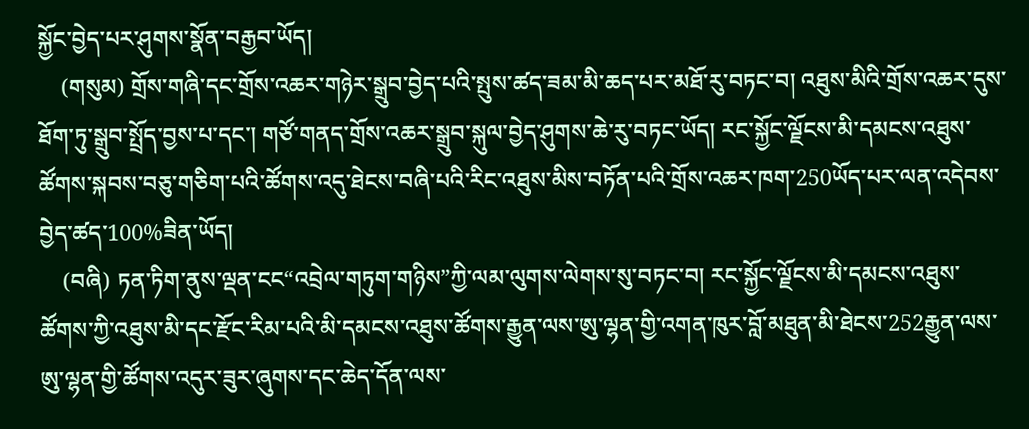སྐྱོང་བྱེད་པར་ཤུགས་སྣོན་བརྒྱབ་ཡོད།
    (གསུམ) གྲོས་གཞི་དང་གྲོས་འཆར་གཉེར་སྒྲུབ་བྱེད་པའི་སྤུས་ཚད་ཟམ་མི་ཆད་པར་མཐོ་རུ་བཏང་བ། འཐུས་མིའི་གྲོས་འཆར་དུས་ཐོག་ཏུ་སྒྲུབ་སྤྲོད་བྱས་པ་དང་། གཙོ་གནད་གྲོས་འཆར་སྒྲུབ་སྐུལ་བྱེད་ཤུགས་ཆེ་རུ་བཏང་ཡོད། རང་སྐྱོང་ལྗོངས་མི་དམངས་འཐུས་ཚོགས་སྐབས་བཅུ་གཅིག་པའི་ཚོགས་འདུ་ཐེངས་བཞི་པའི་རིང་འཐུས་མིས་བཏོན་པའི་གྲོས་འཆར་ཁག་250ཡོད་པར་ལན་འདེབས་བྱེད་ཚད་100%ཟིན་ཡོད།
    (བཞི) ཏན་ཏིག་ནུས་ལྡན་ངང“འབྲེལ་གཏུག་གཉིས”ཀྱི་ལམ་ལུགས་ལེགས་སུ་བཏང་བ། རང་སྐྱོང་ལྗོངས་མི་དམངས་འཐུས་ཚོགས་ཀྱི་འཐུས་མི་དང་རྫོང་རིམ་པའི་མི་དམངས་འཐུས་ཚོགས་རྒྱུན་ལས་ཨུ་ལྷན་གྱི་འགན་ཁུར་བློ་མཐུན་མི་ཐེངས་252རྒྱུན་ལས་ཨུ་ལྷན་གྱི་ཚོགས་འདུར་ཟུར་ཞུགས་དང་ཆེད་དོན་ལས་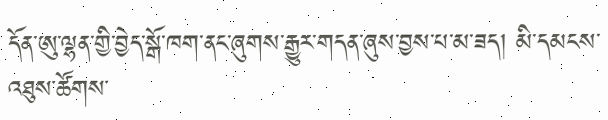དོན་ཨུ་ལྷན་གྱི་བྱེད་སྒོ་ཁག་ནང་ཞུགས་རྒྱུར་གདན་ཞུས་བྱས་པ་མ་ཟད། མི་དམངས་འཐུས་ཚོགས་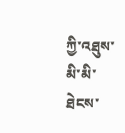ཀྱི་འཐུས་མི་མི་ཐེངས་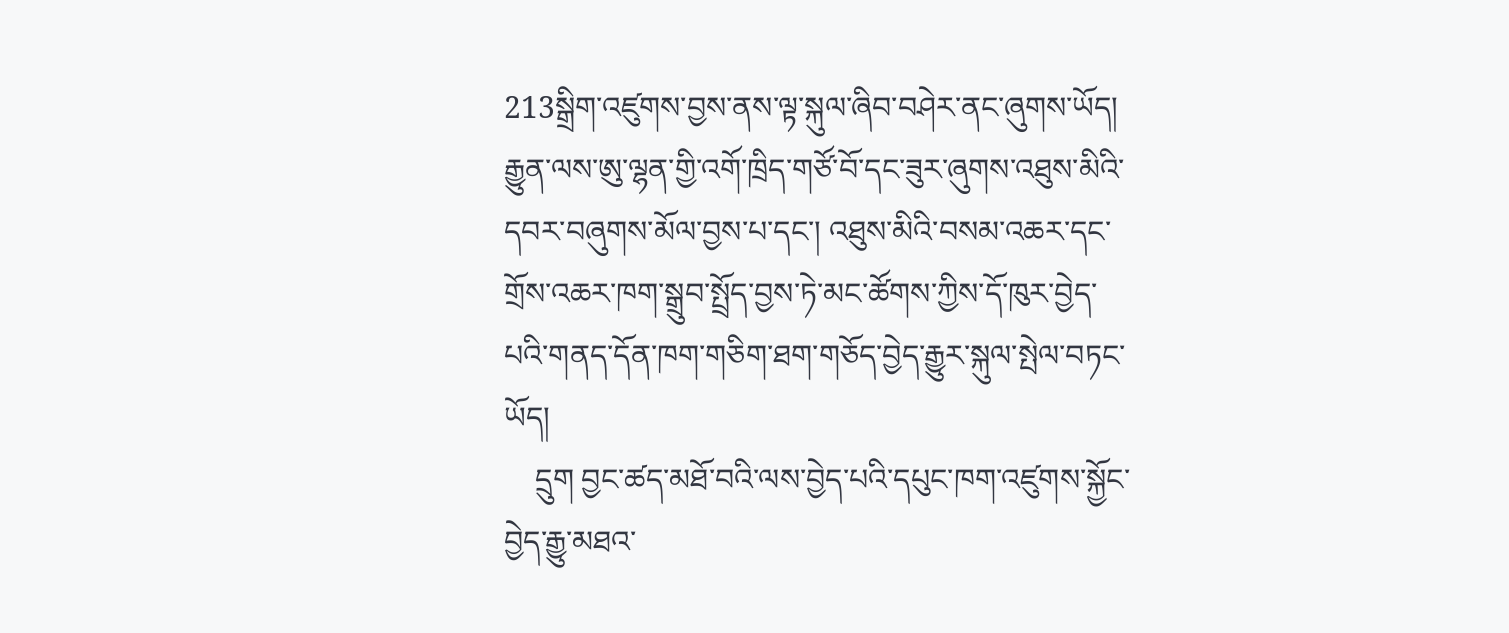213སྒྲིག་འཛུགས་བྱས་ནས་ལྟ་སྐུལ་ཞིབ་བཤེར་ནང་ཞུགས་ཡོད། རྒྱུན་ལས་ཨུ་ལྷན་གྱི་འགོ་ཁྲིད་གཙོ་བོ་དང་ཟུར་ཞུགས་འཐུས་མིའི་དབར་བཞུགས་མོལ་བྱས་པ་དང་། འཐུས་མིའི་བསམ་འཆར་དང་གྲོས་འཆར་ཁག་སྒྲུབ་སྤྲོད་བྱས་ཏེ་མང་ཚོགས་ཀྱིས་དོ་ཁུར་བྱེད་པའི་གནད་དོན་ཁག་གཅིག་ཐག་གཅོད་བྱེད་རྒྱུར་སྐུལ་སྤེལ་བཏང་ཡོད།
    དྲུག བྱང་ཚད་མཐོ་བའི་ལས་བྱེད་པའི་དཔུང་ཁག་འཛུགས་སྐྱོང་བྱེད་རྒྱུ་མཐའ་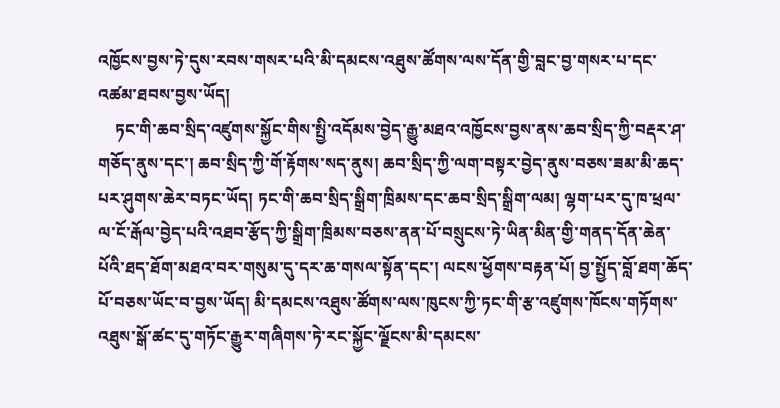འཁྱོངས་བྱས་ཏེ་དུས་རབས་གསར་པའི་མི་དམངས་འཐུས་ཚོགས་ལས་དོན་གྱི་བླང་བྱ་གསར་པ་དང་འཚམ་ཐབས་བྱས་ཡོད།
    ཏང་གི་ཆབ་སྲིད་འཛུགས་སྐྱོང་གིས་སྤྱི་འདོམས་བྱེད་རྒྱུ་མཐའ་འཁྱོངས་བྱས་ནས་ཆབ་སྲིད་ཀྱི་བརྡར་ཤ་གཅོད་ནུས་དང་། ཆབ་སྲིད་ཀྱི་གོ་རྟོགས་སད་ནུས། ཆབ་སྲིད་ཀྱི་ལག་བསྟར་བྱེད་ནུས་བཅས་ཟམ་མི་ཆད་པར་ཤུགས་ཆེར་བཏང་ཡོད། ཏང་གི་ཆབ་སྲིད་སྒྲིག་ཁྲིམས་དང་ཆབ་སྲིད་སྒྲིག་ལམ། ལྷག་པར་དུ་ཁ་ཕྲལ་ལ་ངོ་རྒོལ་བྱེད་པའི་འཐབ་རྩོད་ཀྱི་སྒྲིག་ཁྲིམས་བཅས་ནན་པོ་བསྲུངས་ཏེ་ཡིན་མིན་གྱི་གནད་དོན་ཆེན་པོའི་ཐད་ཐོག་མཐའ་བར་གསུམ་དུ་དར་ཆ་གསལ་སྟོན་དང་། ལངས་ཕྱོགས་བརྟན་པོ། བྱ་སྤྱོད་བློ་ཐག་ཆོད་པོ་བཅས་ཡོང་བ་བྱས་ཡོད། མི་དམངས་འཐུས་ཚོགས་ལས་ཁུངས་ཀྱི་ཏང་གི་རྩ་འཛུགས་ཁོངས་གཏོགས་འཐུས་སྒོ་ཚང་དུ་གཏོང་རྒྱུར་གཞིགས་ཏེ་རང་སྐྱོང་ལྗོངས་མི་དམངས་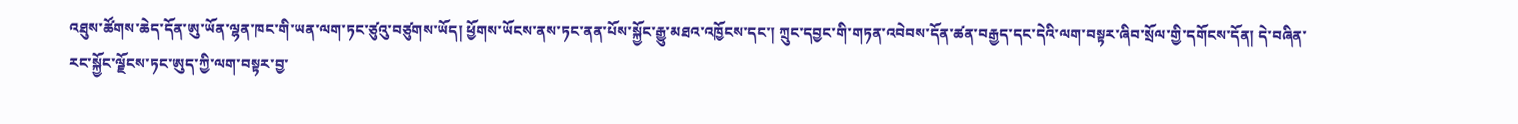འཐུས་ཚོགས་ཆེད་དོན་ཨུ་ཡོན་ལྷན་ཁང་གི་ཡན་ལག་ཏང་ཙུའུ་བཙུགས་ཡོད། ཕྱོགས་ཡོངས་ནས་ཏང་ནན་པོས་སྐྱོང་རྒྱུ་མཐའ་འཁྱོངས་དང་། ཀྲུང་དབྱང་གི་གཏན་འབེབས་དོན་ཚན་བརྒྱད་དང་དེའི་ལག་བསྟར་ཞིབ་སྲོལ་གྱི་དགོངས་དོན། དེ་བཞིན་རང་སྐྱོང་ལྗོངས་ཏང་ཨུད་ཀྱི་ལག་བསྟར་བྱ་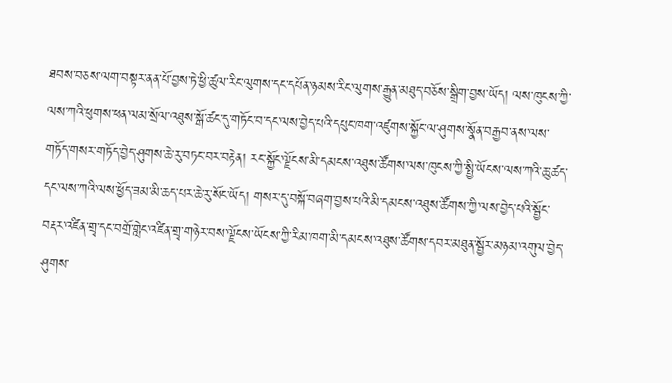ཐབས་བཅས་ལག་བསྟར་ནན་པོ་བྱས་ཏེ་ཕྱི་ཚུལ་རིང་ལུགས་དང་དཔོན་ཉམས་རིང་ལུགས་རྒྱུན་མཐུད་བཅོས་སྒྲིག་བྱས་ཡོད། ལས་ཁུངས་ཀྱི་ལས་ཀའི་ཕུགས་ཕན་ལམ་སྲོལ་འཐུས་སྒོ་ཚང་དུ་གཏོང་བ་དང་ལས་བྱེད་པའི་དཔུང་ཁག་འཛུགས་སྐྱོང་ལ་ཤུགས་སྣོན་བརྒྱབ་ནས་ལས་གཏོད་གསར་གཏོད་བྱེད་ཤུགས་ཆེ་རུ་བཏང་བར་བརྟེན། རང་སྐྱོང་ལྗོངས་མི་དམངས་འཐུས་ཚོགས་ལས་ཁུངས་ཀྱི་སྤྱི་ཡོངས་ལས་ཀའི་ཆུ་ཚད་དང་ལས་ཀའི་ལས་ཕྱོད་ཟམ་མི་ཆད་པར་ཆེ་རུ་སོང་ཡོད། གསར་དུ་བསྐོ་བཞག་བྱས་པའི་མི་དམངས་འཐུས་ཚོགས་ཀྱི་ལས་བྱེད་པའི་སྦྱོང་བརྡར་འཛིན་གྲྭ་དང་བགྲོ་གླེང་འཛིན་གྲྭ་གཉེར་བས་ལྗོངས་ཡོངས་ཀྱི་རིམ་ཁག་མི་དམངས་འཐུས་ཚོགས་དབར་མཐུན་སྦྱོར་མཉམ་འགུལ་བྱེད་ཤུགས་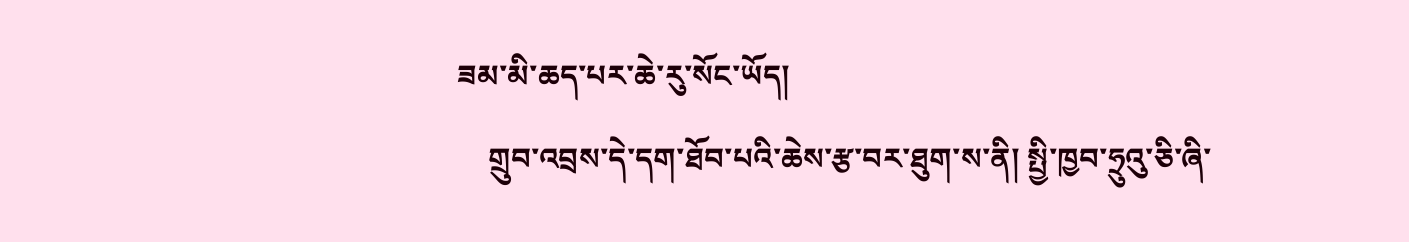ཟམ་མི་ཆད་པར་ཆེ་རུ་སོང་ཡོད།
    གྲུབ་འབྲས་དེ་དག་ཐོབ་པའི་ཆེས་རྩ་བར་ཐུག་ས་ནི། སྤྱི་ཁྱབ་ཧྲུའུ་ཅི་ཞི་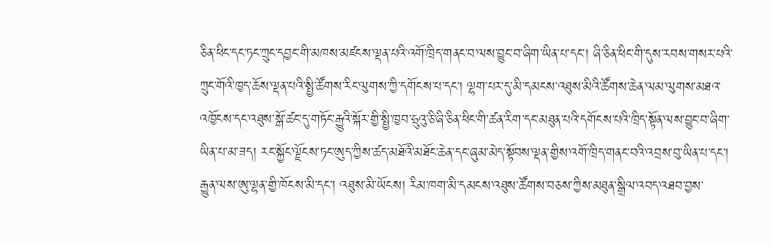ཅིན་ཕིང་དང་ཏང་ཀྲུང་དབྱང་གི་མཁས་མཛངས་ལྡན་པའི་འགོ་ཁྲིད་གནང་བ་ལས་བྱུང་བ་ཞིག་ཡིན་པ་དང་། ཞི་ཅིན་ཕིང་གི་དུས་རབས་གསར་པའི་ཀྲུང་གོའི་ཁྱད་ཆོས་ལྡན་པའི་སྤྱི་ཚོགས་རིང་ལུགས་ཀྱི་དགོངས་པ་དང་། ལྷག་པར་དུ་མི་དམངས་འཐུས་མིའི་ཚོགས་ཆེན་ལམ་ལུགས་མཐའ་འཁྱོངས་དང་འཐུས་སྒོ་ཚང་དུ་གཏོང་རྒྱུའི་སྐོར་གྱི་སྤྱི་ཁྱབ་ཧྲུའུ་ཅི་ཞི་ཅིན་ཕིང་གི་ཚན་རིག་དང་མཐུན་པའི་དགོངས་པའི་ཁྲིད་སྟོན་ལས་བྱུང་བ་ཞིག་ཡིན་པ་མ་ཟད། རང་སྐྱོང་ལྗོངས་ཏང་ཨུད་ཀྱིས་ཚད་མཐོའི་མཐོང་ཆེན་དང་ཞུམ་མེད་སྟོབས་ལྡན་གྱིས་འགོ་ཁྲིད་གནང་བའི་འབྲས་བུ་ཡིན་པ་དང་། རྒྱུན་ལས་ཨུ་ལྷན་གྱི་ཁོངས་མི་དང་། འཐུས་མི་ཡོངས། རིམ་ཁག་མི་དམངས་འཐུས་ཚོགས་བཅས་ཀྱིས་མཐུན་སྒྲིལ་འབད་འཐབ་བྱས་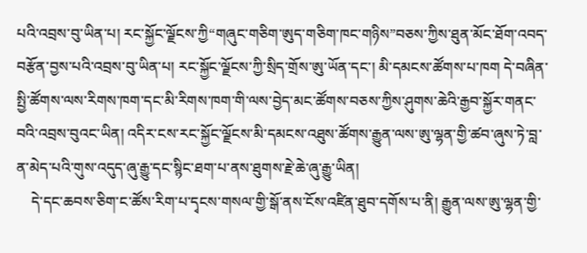པའི་འབྲས་བུ་ཡིན་པ། རང་སྐྱོང་ལྗོངས་ཀྱི“གཞུང་གཅིག་ཨུད་གཅིག་ཁང་གཉིས”བཅས་ཀྱིས་ཐུན་མོང་ཐོག་འབད་བརྩོན་བྱས་པའི་འབྲས་བུ་ཡིན་པ། རང་སྐྱོང་ལྗོངས་ཀྱི་སྲིད་གྲོས་ཨུ་ཡོན་དང་། མི་དམངས་ཚོགས་པ་ཁག དེ་བཞིན་སྤྱི་ཚོགས་ལས་རིགས་ཁག་དང་མི་རིགས་ཁག་གི་ལས་བྱེད་མང་ཚོགས་བཅས་ཀྱིས་ཤུགས་ཆེའི་རྒྱབ་སྐྱོར་གནང་བའི་འབྲས་བུའང་ཡིན། འདིར་ངས་རང་སྐྱོང་ལྗོངས་མི་དམངས་འཐུས་ཚོགས་རྒྱུན་ལས་ཨུ་ལྷན་གྱི་ཚབ་ཞུས་ཏེ་བླ་ན་མེད་པའི་གུས་འདུད་ཞུ་རྒྱུ་དང་སྙིང་ཐག་པ་ནས་ཐུགས་རྗེ་ཆེ་ཞུ་རྒྱུ་ཡིན།
    དེ་དང་ཆབས་ཅིག་ང་ཚོས་རིག་པ་དྭངས་གསལ་གྱི་སྒོ་ནས་ངོས་འཛིན་ཐུབ་དགོས་པ་ནི། རྒྱུན་ལས་ཨུ་ལྷན་གྱི་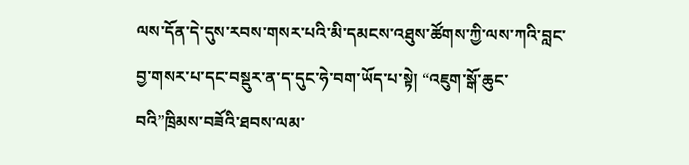ལས་དོན་དེ་དུས་རབས་གསར་པའི་མི་དམངས་འཐུས་ཚོགས་ཀྱི་ལས་ཀའི་བླང་བྱ་གསར་པ་དང་བསྡུར་ན་ད་དུང་ཧེ་བག་ཡོད་པ་སྟེ། “འཇུག་སྒོ་ཆུང་བའི”ཁྲིམས་བཟོའི་ཐབས་ལམ་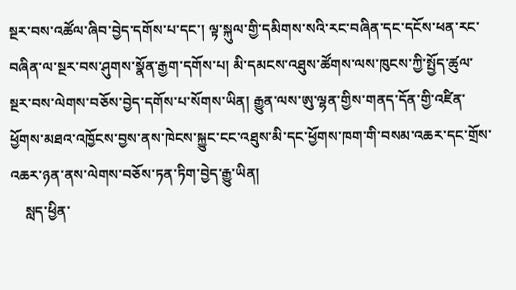སྔར་བས་འཚོལ་ཞིབ་བྱེད་དགོས་པ་དང་། ལྟ་སྐུལ་གྱི་དམིགས་སའི་རང་བཞིན་དང་དངོས་ཕན་རང་བཞིན་ལ་སྔར་བས་ཤུགས་སྣོན་རྒྱག་དགོས་པ། མི་དམངས་འཐུས་ཚོགས་ལས་ཁུངས་ཀྱི་སྤྱོད་ཚུལ་སྔར་བས་ལེགས་བཅོས་བྱེད་དགོས་པ་སོགས་ཡིན། རྒྱུན་ལས་ཨུ་ལྷན་གྱིས་གནད་དོན་གྱི་འཛིན་ཕྱོགས་མཐའ་འཁྱོངས་བྱས་ནས་ཁེངས་སྐྱུང་ངང་འཐུས་མི་དང་ཕྱོགས་ཁག་གི་བསམ་འཆར་དང་གྲོས་འཆར་ཉན་ནས་ལེགས་བཅོས་ཏན་ཏིག་བྱེད་རྒྱུ་ཡིན།
    སླད་ཕྱིན་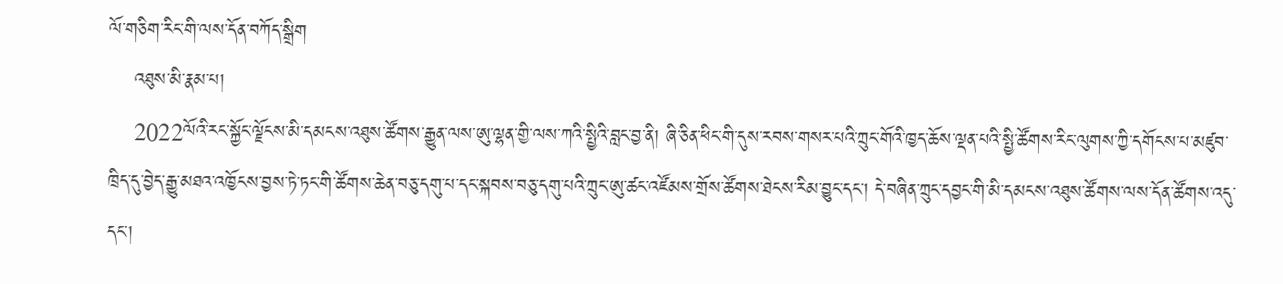ལོ་གཅིག་རིང་གི་ལས་དོན་བཀོད་སྒྲིག
    འཐུས་མི་རྣམ་པ།
    2022ལོའི་རང་སྐྱོང་ལྗོངས་མི་དམངས་འཐུས་ཚོགས་རྒྱུན་ལས་ཨུ་ལྷན་གྱི་ལས་ཀའི་སྤྱིའི་བླང་བྱ་ནི། ཞི་ཅིན་ཕིང་གི་དུས་རབས་གསར་པའི་ཀྲུང་གོའི་ཁྱད་ཆོས་ལྡན་པའི་སྤྱི་ཚོགས་རིང་ལུགས་ཀྱི་དགོངས་པ་མཛུབ་ཁྲིད་དུ་བྱེད་རྒྱུ་མཐའ་འཁྱོངས་བྱས་ཏེ་ཏང་གི་ཚོགས་ཆེན་བཅུ་དགུ་པ་དང་སྐབས་བཅུ་དགུ་པའི་ཀྲུང་ཨུ་ཚང་འཛོམས་གྲོས་ཚོགས་ཐེངས་རིམ་བྱུང་དང་། དེ་བཞིན་ཀྲུང་དབྱང་གི་མི་དམངས་འཐུས་ཚོགས་ལས་དོན་ཚོགས་འདུ་དང་།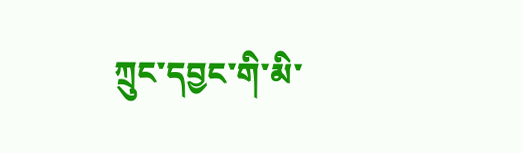ཀྲུང་དབྱང་གི་མི་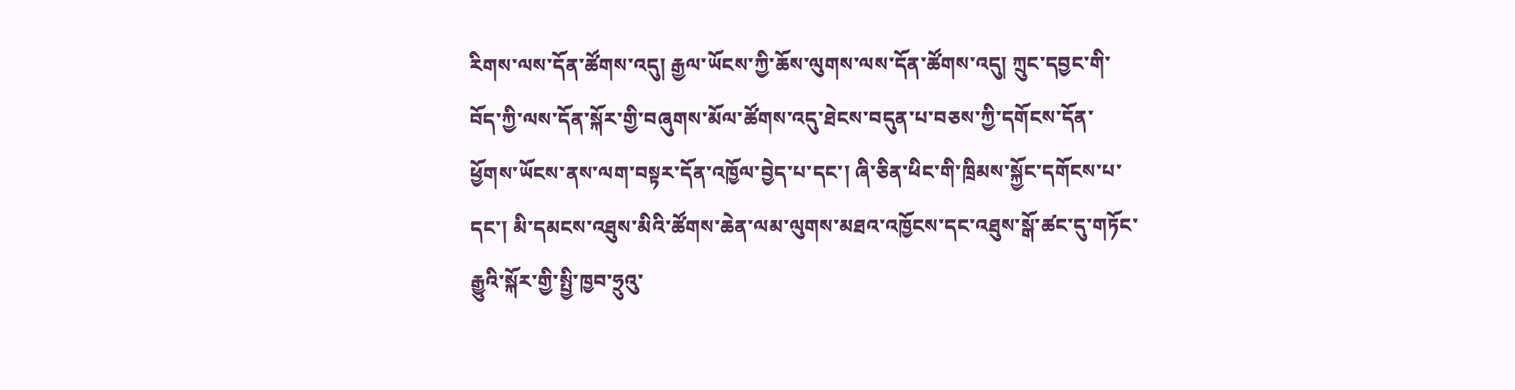རིགས་ལས་དོན་ཚོགས་འདུ། རྒྱལ་ཡོངས་ཀྱི་ཆོས་ལུགས་ལས་དོན་ཚོགས་འདུ། ཀྲུང་དབྱང་གི་བོད་ཀྱི་ལས་དོན་སྐོར་གྱི་བཞུགས་མོལ་ཚོགས་འདུ་ཐེངས་བདུན་པ་བཅས་ཀྱི་དགོངས་དོན་ཕྱོགས་ཡོངས་ནས་ལག་བསྟར་དོན་འཁྱོལ་བྱེད་པ་དང་། ཞི་ཅིན་ཕིང་གི་ཁྲིམས་སྐྱོང་དགོངས་པ་དང་། མི་དམངས་འཐུས་མིའི་ཚོགས་ཆེན་ལམ་ལུགས་མཐའ་འཁྱོངས་དང་འཐུས་སྒོ་ཚང་དུ་གཏོང་རྒྱུའི་སྐོར་གྱི་སྤྱི་ཁྱབ་ཧྲུའུ་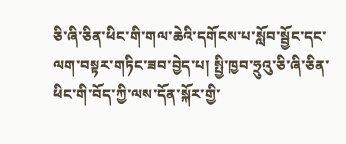ཅི་ཞི་ཅིན་ཕིང་གི་གལ་ཆེའི་དགོངས་པ་སློབ་སྦྱོང་དང་ལག་བསྟར་གཏིང་ཟབ་བྱེད་པ། སྤྱི་ཁྱབ་ཧྲུའུ་ཅི་ཞི་ཅིན་ཕིང་གི་བོད་ཀྱི་ལས་དོན་སྐོར་གྱི་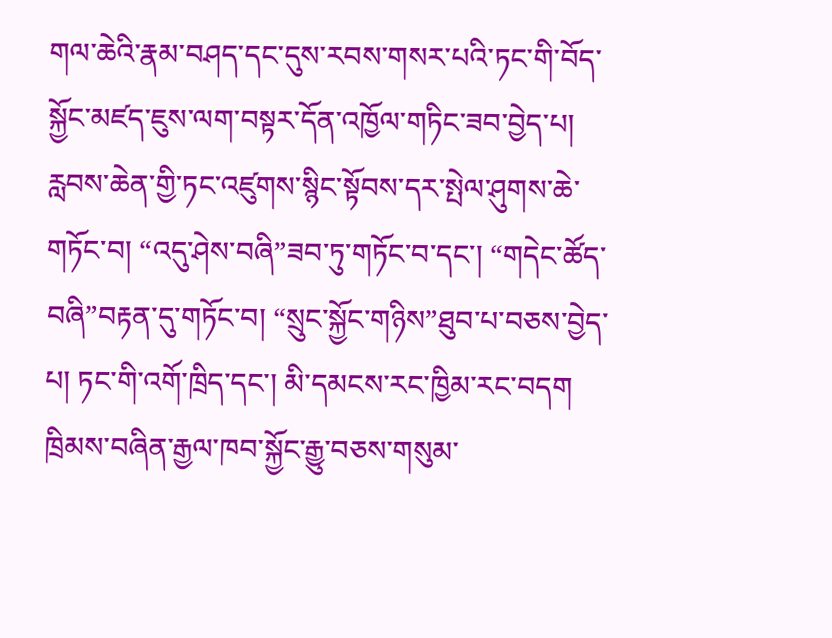གལ་ཆེའི་རྣམ་བཤད་དང་དུས་རབས་གསར་པའི་ཏང་གི་བོད་སྐྱོང་མཛད་ཇུས་ལག་བསྟར་དོན་འཁྱོལ་གཏིང་ཟབ་བྱེད་པ། རླབས་ཆེན་གྱི་ཏང་འཛུགས་སྙིང་སྟོབས་དར་སྤེལ་ཤུགས་ཆེ་གཏོང་བ། “འདུ་ཤེས་བཞི”ཟབ་ཏུ་གཏོང་བ་དང་། “གདེང་ཚོད་བཞི”བརྟན་དུ་གཏོང་བ། “སྲུང་སྐྱོང་གཉིས”ཐུབ་པ་བཅས་བྱེད་པ། ཏང་གི་འགོ་ཁྲིད་དང་། མི་དམངས་རང་ཁྱིམ་རང་བདག ཁྲིམས་བཞིན་རྒྱལ་ཁབ་སྐྱོང་རྒྱུ་བཅས་གསུམ་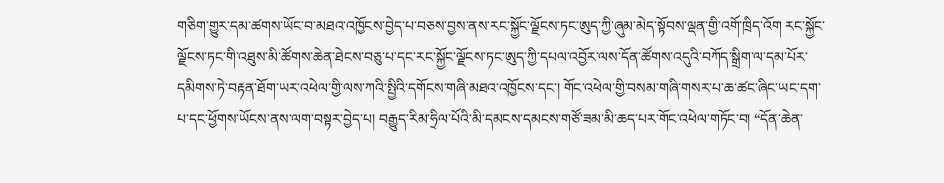གཅིག་གྱུར་དམ་ཚགས་ཡོང་བ་མཐའ་འཁྱོངས་བྱེད་པ་བཅས་བྱས་ནས་རང་སྐྱོང་ལྗོངས་ཏང་ཨུད་ཀྱི་ཞུམ་མེད་སྟོབས་ལྡན་གྱི་འགོ་ཁྲིད་འོག རང་སྐྱོང་ལྗོངས་ཏང་གི་འཐུས་མི་ཚོགས་ཆེན་ཐེངས་བཅུ་པ་དང་རང་སྐྱོང་ལྗོངས་ཏང་ཨུད་ཀྱི་དཔལ་འབྱོར་ལས་དོན་ཚོགས་འདུའི་བཀོད་སྒྲིག་ལ་དམ་པོར་དམིགས་ཏེ་བརྟན་ཐོག་ཡར་འཕེལ་གྱི་ལས་ཀའི་སྤྱིའི་དགོངས་གཞི་མཐའ་འཁྱོངས་དང་། གོང་འཕེལ་གྱི་བསམ་གཞི་གསར་པ་ཆ་ཚང་ཞིང་ཡང་དག་པ་དང་ཕྱོགས་ཡོངས་ནས་ལག་བསྟར་བྱེད་པ། བརྒྱུད་རིམ་ཧྲིལ་པོའི་མི་དམངས་དམངས་གཙོ་ཟམ་མི་ཆད་པར་གོང་འཕེལ་གཏོང་བ། “དོན་ཆེན་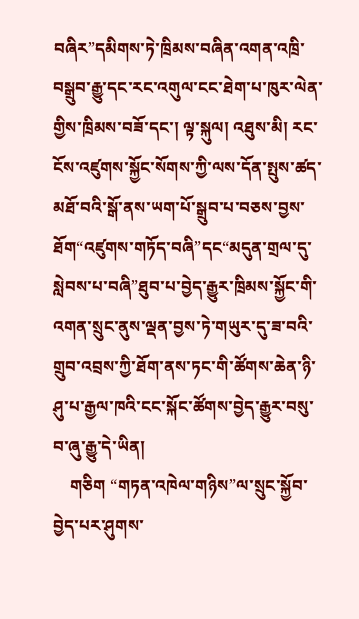བཞིར”དམིགས་ཏེ་ཁྲིམས་བཞིན་འགན་འཁྲི་བསྒྲུབ་རྒྱུ་དང་རང་འགུལ་ངང་ཐེག་པ་ཁུར་ལེན་གྱིས་ཁྲིམས་བཟོ་དང་། ལྟ་སྐུལ། འཐུས་མི། རང་ངོས་འཛུགས་སྐྱོང་སོགས་ཀྱི་ལས་དོན་སྤུས་ཚད་མཐོ་བའི་སྒོ་ནས་ཡག་པོ་སྒྲུབ་པ་བཅས་བྱས་ཐོག“འཛུགས་གཏོད་བཞི”དང“མདུན་གྲལ་དུ་སླེབས་པ་བཞི”ཐུབ་པ་བྱེད་རྒྱུར་ཁྲིམས་སྐྱོང་གི་འགན་སྲུང་ནུས་ལྡན་བྱས་ཏེ་གཡུར་དུ་ཟ་བའི་གྲུབ་འབྲས་ཀྱི་ཐོག་ནས་ཏང་གི་ཚོགས་ཆེན་ཉི་ཤུ་པ་རྒྱལ་ཁའི་ངང་སྐོང་ཚོགས་བྱེད་རྒྱུར་བསུ་བ་ཞུ་རྒྱུ་དེ་ཡིན།
    གཅིག “གཏན་འཁེལ་གཉིས”ལ་སྲུང་སྐྱོབ་བྱེད་པར་ཤུགས་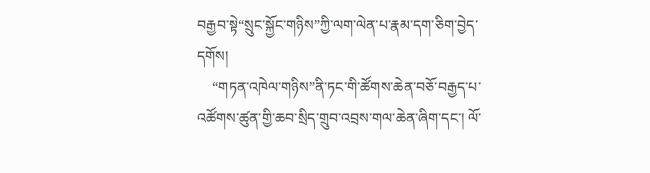བརྒྱབ་སྟེ“སྲུང་སྐྱོང་གཉིས”ཀྱི་ལག་ལེན་པ་རྣམ་དག་ཅིག་བྱེད་དགོས།
    “གཏན་འཁེལ་གཉིས”ནི་ཏང་གི་ཚོགས་ཆེན་བཅོ་བརྒྱད་པ་འཚོགས་ཚུན་གྱི་ཆབ་སྲིད་གྲུབ་འབྲས་གལ་ཆེན་ཞིག་དང་། ལོ་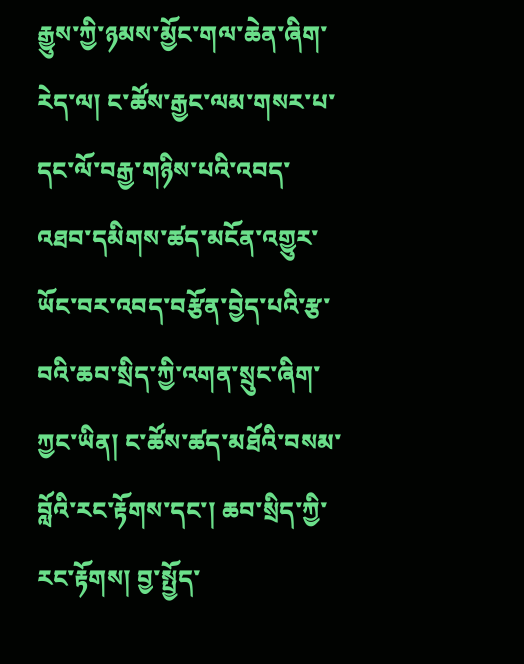རྒྱུས་ཀྱི་ཉམས་མྱོང་གལ་ཆེན་ཞིག་རེད་ལ། ང་ཚོས་རྒྱང་ལམ་གསར་པ་དང་ལོ་བརྒྱ་གཉིས་པའི་འབད་འཐབ་དམིགས་ཚད་མངོན་འགྱུར་ཡོང་བར་འབད་བརྩོན་བྱེད་པའི་རྩ་བའི་ཆབ་སྲིད་ཀྱི་འགན་སྲུང་ཞིག་ཀྱང་ཡིན། ང་ཚོས་ཚད་མཐོའི་བསམ་བློའི་རང་རྟོགས་དང་། ཆབ་སྲིད་ཀྱི་རང་རྟོགས། བྱ་སྤྱོད་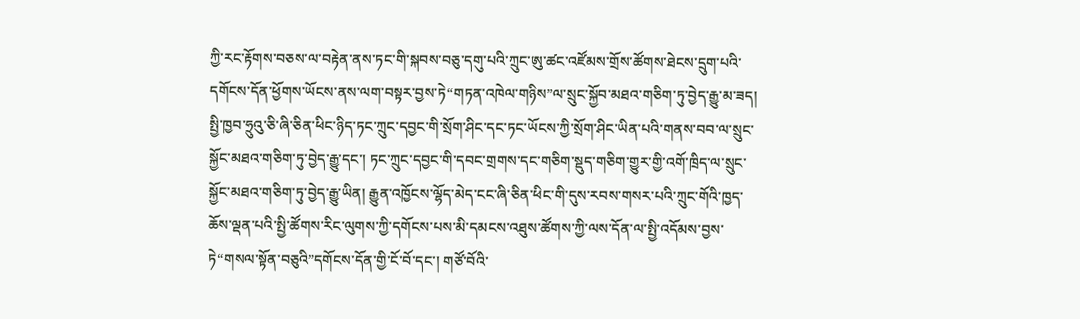ཀྱི་རང་རྟོགས་བཅས་ལ་བརྟེན་ནས་ཏང་གི་སྐབས་བཅུ་དགུ་པའི་ཀྲུང་ཨུ་ཚང་འཛོམས་གྲོས་ཚོགས་ཐེངས་དྲུག་པའི་དགོངས་དོན་ཕྱོགས་ཡོངས་ནས་ལག་བསྟར་བྱས་ཏེ“གཏན་འཁེལ་གཉིས”ལ་སྲུང་སྐྱོབ་མཐའ་གཅིག་ཏུ་བྱེད་རྒྱུ་མ་ཟད། སྤྱི་ཁྱབ་ཧྲུའུ་ཅི་ཞི་ཅིན་ཕིང་ཉིད་ཏང་ཀྲུང་དབྱང་གི་སྲོག་ཤིང་དང་ཏང་ཡོངས་ཀྱི་སྲོག་ཤིང་ཡིན་པའི་གནས་བབ་ལ་སྲུང་སྐྱོང་མཐའ་གཅིག་ཏུ་བྱེད་རྒྱུ་དང་། ཏང་ཀྲུང་དབྱང་གི་དབང་གྲགས་དང་གཅིག་སྡུད་གཅིག་གྱུར་གྱི་འགོ་ཁྲིད་ལ་སྲུང་སྐྱོང་མཐའ་གཅིག་ཏུ་བྱེད་རྒྱུ་ཡིན། རྒྱུན་འཁྱོངས་ལྷོད་མེད་ངང་ཞི་ཅིན་ཕིང་གི་དུས་རབས་གསར་པའི་ཀྲུང་གོའི་ཁྱད་ཆོས་ལྡན་པའི་སྤྱི་ཚོགས་རིང་ལུགས་ཀྱི་དགོངས་པས་མི་དམངས་འཐུས་ཚོགས་ཀྱི་ལས་དོན་ལ་སྤྱི་འདོམས་བྱས་ཏེ“གསལ་སྟོན་བཅུའི”དགོངས་དོན་གྱི་ངོ་བོ་དང་། གཙོ་བོའི་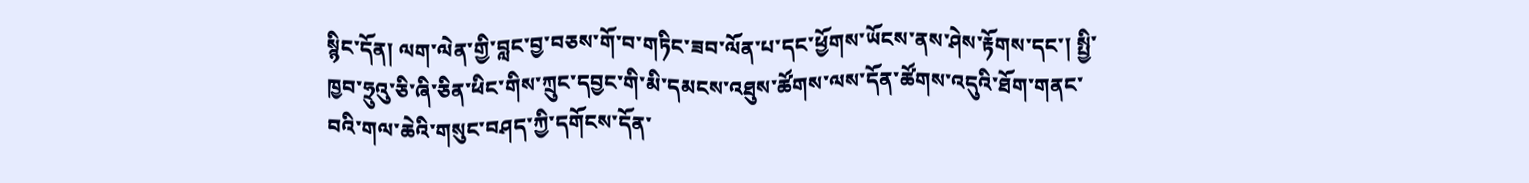སྙིང་དོན། ལག་ལེན་གྱི་བླང་བྱ་བཅས་གོ་བ་གཏིང་ཟབ་ལོན་པ་དང་ཕྱོགས་ཡོངས་ནས་ཤེས་རྟོགས་དང་། སྤྱི་ཁྱབ་ཧྲུའུ་ཅི་ཞི་ཅིན་ཕིང་གིས་ཀྲུང་དབྱང་གི་མི་དམངས་འཐུས་ཚོགས་ལས་དོན་ཚོགས་འདུའི་ཐོག་གནང་བའི་གལ་ཆེའི་གསུང་བཤད་ཀྱི་དགོངས་དོན་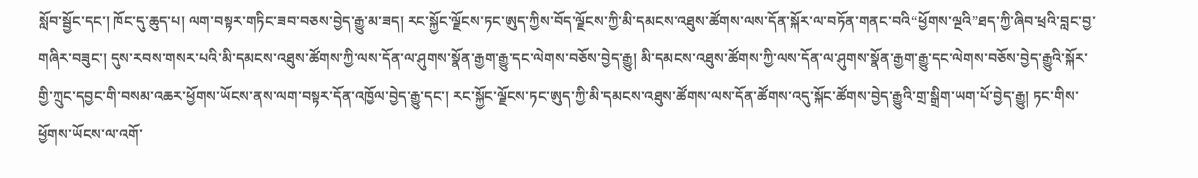སློབ་སྦྱོང་དང་། ཁོང་དུ་ཆུད་པ། ལག་བསྟར་གཏིང་ཟབ་བཅས་བྱེད་རྒྱུ་མ་ཟད། རང་སྐྱོང་ལྗོངས་ཏང་ཨུད་ཀྱིས་བོད་ལྗོངས་ཀྱི་མི་དམངས་འཐུས་ཚོགས་ལས་དོན་སྐོར་ལ་བཏོན་གནང་བའི“ཕྱོགས་ལྔའི”ཐད་ཀྱི་ཞིབ་ཕྲའི་བླང་བྱ་གཞིར་བཟུང་། དུས་རབས་གསར་པའི་མི་དམངས་འཐུས་ཚོགས་ཀྱི་ལས་དོན་ལ་ཤུགས་སྣོན་རྒྱག་རྒྱུ་དང་ལེགས་བཅོས་བྱེད་རྒྱུ། མི་དམངས་འཐུས་ཚོགས་ཀྱི་ལས་དོན་ལ་ཤུགས་སྣོན་རྒྱག་རྒྱུ་དང་ལེགས་བཅོས་བྱེད་རྒྱུའི་སྐོར་གྱི་ཀྲུང་དབྱང་གི་བསམ་འཆར་ཕྱོགས་ཡོངས་ནས་ལག་བསྟར་དོན་འཁྱོལ་བྱེད་རྒྱུ་དང་། རང་སྐྱོང་ལྗོངས་ཏང་ཨུད་ཀྱི་མི་དམངས་འཐུས་ཚོགས་ལས་དོན་ཚོགས་འདུ་སྐོང་ཚོགས་བྱེད་རྒྱུའི་གྲ་སྒྲིག་ཡག་པོ་བྱེད་རྒྱུ། ཏང་གིས་ཕྱོགས་ཡོངས་ལ་འགོ་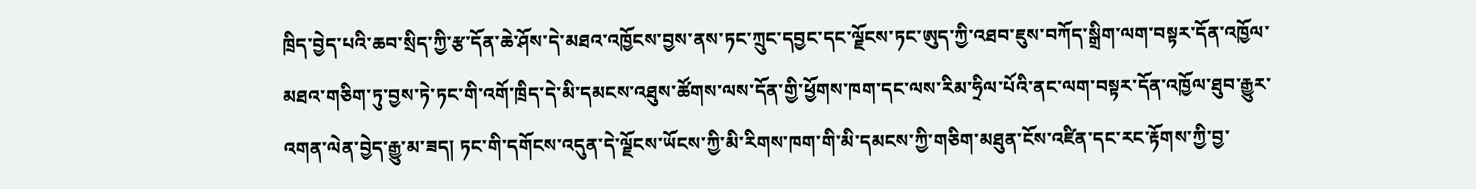ཁྲིད་བྱེད་པའི་ཆབ་སྲིད་ཀྱི་རྩ་དོན་ཆེ་ཤོས་དེ་མཐའ་འཁྱོངས་བྱས་ནས་ཏང་ཀྲུང་དབྱང་དང་ལྗོངས་ཏང་ཨུད་ཀྱི་འཐབ་ཇུས་བཀོད་སྒྲིག་ལག་བསྟར་དོན་འཁྱོལ་མཐའ་གཅིག་ཏུ་བྱས་ཏེ་ཏང་གི་འགོ་ཁྲིད་དེ་མི་དམངས་འཐུས་ཚོགས་ལས་དོན་གྱི་ཕྱོགས་ཁག་དང་ལས་རིམ་ཧྲིལ་པོའི་ནང་ལག་བསྟར་དོན་འཁྱོལ་ཐུབ་རྒྱུར་འགན་ལེན་བྱེད་རྒྱུ་མ་ཟད། ཏང་གི་དགོངས་འདུན་དེ་ལྗོངས་ཡོངས་ཀྱི་མི་རིགས་ཁག་གི་མི་དམངས་ཀྱི་གཅིག་མཐུན་ངོས་འཛིན་དང་རང་རྟོགས་ཀྱི་བྱ་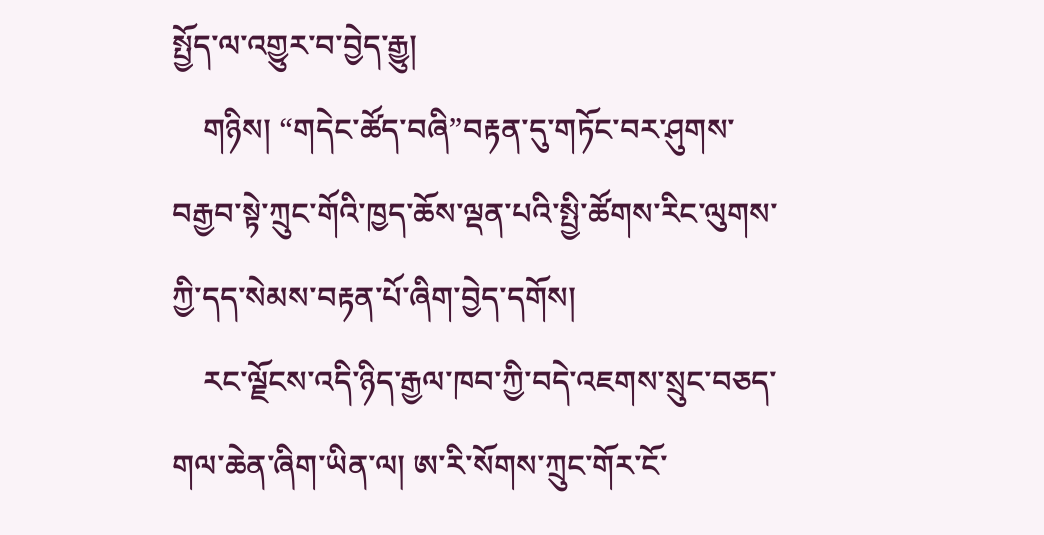སྤྱོད་ལ་འགྱུར་བ་བྱེད་རྒྱུ།
    གཉིས། “གདེང་ཚོད་བཞི”བརྟན་དུ་གཏོང་བར་ཤུགས་བརྒྱབ་སྟེ་ཀྲུང་གོའི་ཁྱད་ཆོས་ལྡན་པའི་སྤྱི་ཚོགས་རིང་ལུགས་ཀྱི་དད་སེམས་བརྟན་པོ་ཞིག་བྱེད་དགོས།
    རང་ལྗོངས་འདི་ཉིད་རྒྱལ་ཁབ་ཀྱི་བདེ་འཇགས་སྲུང་བཅད་གལ་ཆེན་ཞིག་ཡིན་ལ། ཨ་རི་སོགས་ཀྲུང་གོར་ངོ་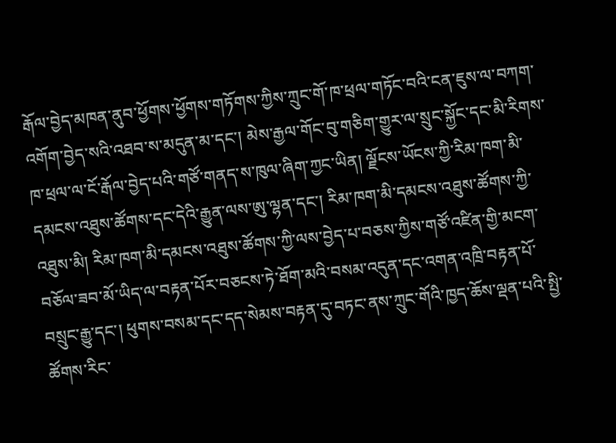རྒོལ་བྱེད་མཁན་ནུབ་ཕྱོགས་ཕྱོགས་གཏོགས་ཀྱིས་ཀྲུང་གོ་ཁ་ཕྲལ་གཏོང་བའི་ངན་ཇུས་ལ་བཀག་འགོག་བྱེད་སའི་འཐབ་ས་མདུན་མ་དང་། མེས་རྒྱལ་གོང་བུ་གཅིག་གྱུར་ལ་སྲུང་སྐྱོང་དང་མི་རིགས་ཁ་ཕྲལ་ལ་ངོ་རྒོལ་བྱེད་པའི་གཙོ་གནད་ས་ཁུལ་ཞིག་ཀྱང་ཡིན། ལྗོངས་ཡོངས་ཀྱི་རིམ་ཁག་མི་དམངས་འཐུས་ཚོགས་དང་དེའི་རྒྱུན་ལས་ཨུ་ལྷན་དང་། རིམ་ཁག་མི་དམངས་འཐུས་ཚོགས་ཀྱི་འཐུས་མི། རིམ་ཁག་མི་དམངས་འཐུས་ཚོགས་ཀྱི་ལས་བྱེད་པ་བཅས་ཀྱིས་གཙོ་འཛིན་གྱི་མངག་བཅོལ་ཟབ་མོ་ཡིད་ལ་བརྟན་པོར་བཅངས་ཏེ་ཐོག་མའི་བསམ་འདུན་དང་འགན་འཁྲི་བརྟན་པོ་བསྲུང་རྒྱུ་དང་། ཕུགས་བསམ་དང་དད་སེམས་བརྟན་དུ་བཏང་ནས་ཀྲུང་གོའི་ཁྱད་ཆོས་ལྡན་པའི་སྤྱི་ཚོགས་རིང་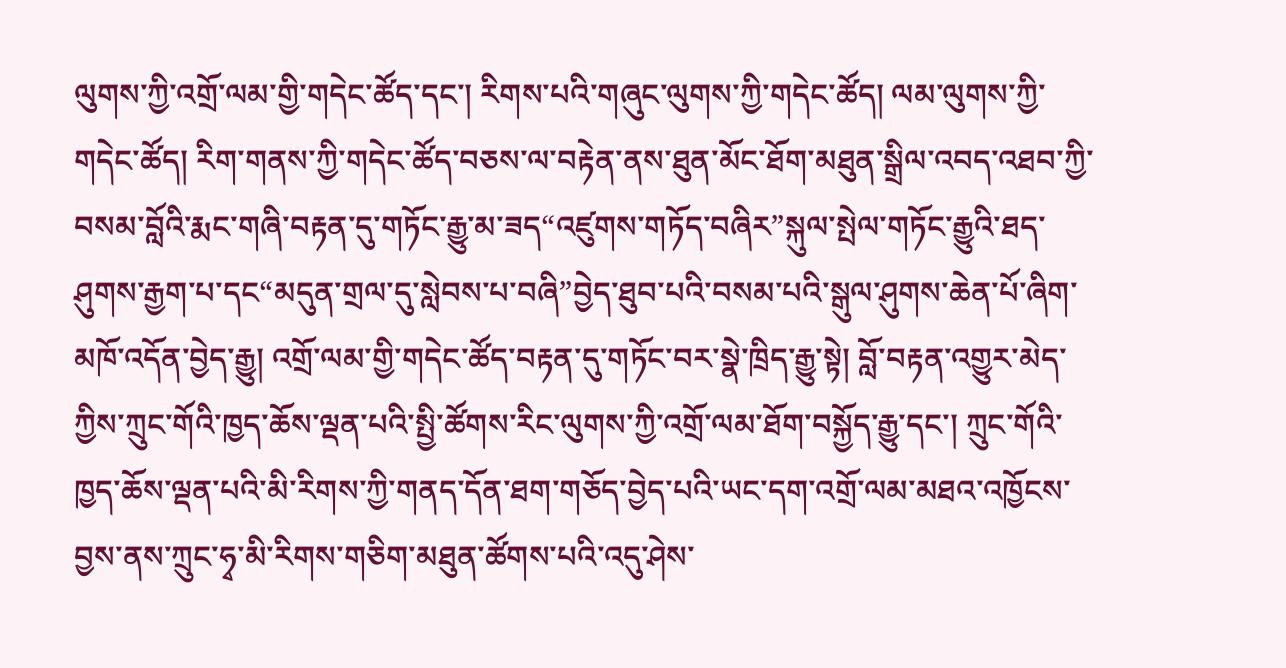ལུགས་ཀྱི་འགྲོ་ལམ་གྱི་གདེང་ཚོད་དང་། རིགས་པའི་གཞུང་ལུགས་ཀྱི་གདེང་ཚོད། ལམ་ལུགས་ཀྱི་གདེང་ཚོད། རིག་གནས་ཀྱི་གདེང་ཚོད་བཅས་ལ་བརྟེན་ནས་ཐུན་མོང་ཐོག་མཐུན་སྒྲིལ་འབད་འཐབ་ཀྱི་བསམ་བློའི་རྨང་གཞི་བརྟན་དུ་གཏོང་རྒྱུ་མ་ཟད“འཛུགས་གཏོད་བཞིར”སྐུལ་སྤེལ་གཏོང་རྒྱུའི་ཐད་ཤུགས་རྒྱག་པ་དང“མདུན་གྲལ་དུ་སླེབས་པ་བཞི”བྱེད་ཐུབ་པའི་བསམ་པའི་སྒུལ་ཤུགས་ཆེན་པོ་ཞིག་མཁོ་འདོན་བྱེད་རྒྱུ། འགྲོ་ལམ་གྱི་གདེང་ཚོད་བརྟན་དུ་གཏོང་བར་སྣེ་ཁྲིད་རྒྱུ་སྟེ། བློ་བརྟན་འགྱུར་མེད་ཀྱིས་ཀྲུང་གོའི་ཁྱད་ཆོས་ལྡན་པའི་སྤྱི་ཚོགས་རིང་ལུགས་ཀྱི་འགྲོ་ལམ་ཐོག་བསྐྱོད་རྒྱུ་དང་། ཀྲུང་གོའི་ཁྱད་ཆོས་ལྡན་པའི་མི་རིགས་ཀྱི་གནད་དོན་ཐག་གཅོད་བྱེད་པའི་ཡང་དག་འགྲོ་ལམ་མཐའ་འཁྱོངས་བྱས་ནས་ཀྲུང་ཧྭ་མི་རིགས་གཅིག་མཐུན་ཚོགས་པའི་འདུ་ཤེས་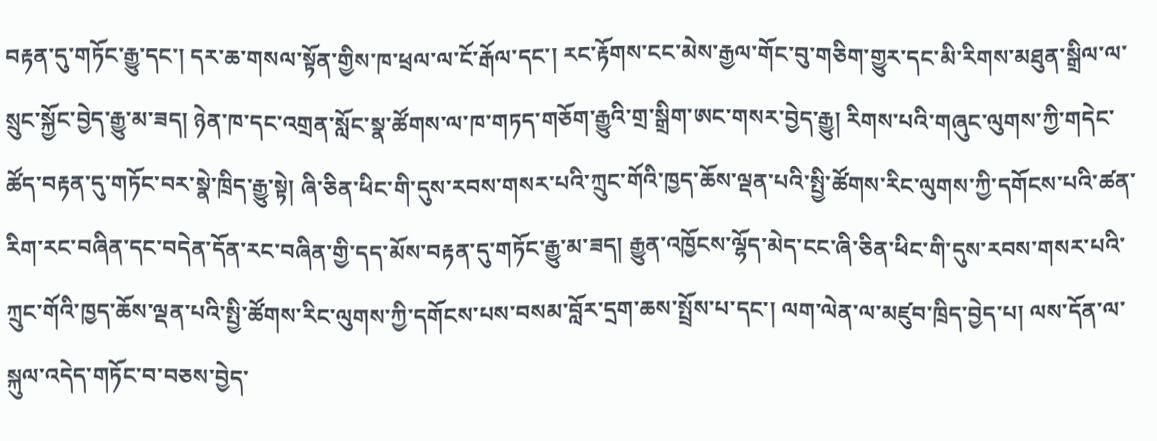བརྟན་དུ་གཏོང་རྒྱུ་དང་། དར་ཆ་གསལ་སྟོན་གྱིས་ཁ་ཕྲལ་ལ་ངོ་རྒོལ་དང་། རང་རྟོགས་ངང་མེས་རྒྱལ་གོང་བུ་གཅིག་གྱུར་དང་མི་རིགས་མཐུན་སྒྲིལ་ལ་སྲུང་སྐྱོང་བྱེད་རྒྱུ་མ་ཟད། ཉེན་ཁ་དང་འགྲན་སློང་སྣ་ཚོགས་ལ་ཁ་གཏད་གཅོག་རྒྱུའི་གྲ་སྒྲིག་ཨང་གསར་བྱེད་རྒྱུ། རིགས་པའི་གཞུང་ལུགས་ཀྱི་གདེང་ཚོད་བརྟན་དུ་གཏོང་བར་སྣེ་ཁྲིད་རྒྱུ་སྟེ། ཞི་ཅིན་ཕིང་གི་དུས་རབས་གསར་པའི་ཀྲུང་གོའི་ཁྱད་ཆོས་ལྡན་པའི་སྤྱི་ཚོགས་རིང་ལུགས་ཀྱི་དགོངས་པའི་ཚན་རིག་རང་བཞིན་དང་བདེན་དོན་རང་བཞིན་གྱི་དད་མོས་བརྟན་དུ་གཏོང་རྒྱུ་མ་ཟད། རྒྱུན་འཁྱོངས་ལྷོད་མེད་ངང་ཞི་ཅིན་ཕིང་གི་དུས་རབས་གསར་པའི་ཀྲུང་གོའི་ཁྱད་ཆོས་ལྡན་པའི་སྤྱི་ཚོགས་རིང་ལུགས་ཀྱི་དགོངས་པས་བསམ་བློར་དྲག་ཆས་སྤྲོས་པ་དང་། ལག་ལེན་ལ་མཛུབ་ཁྲིད་བྱེད་པ། ལས་དོན་ལ་སྐུལ་འདེད་གཏོང་བ་བཅས་བྱེད་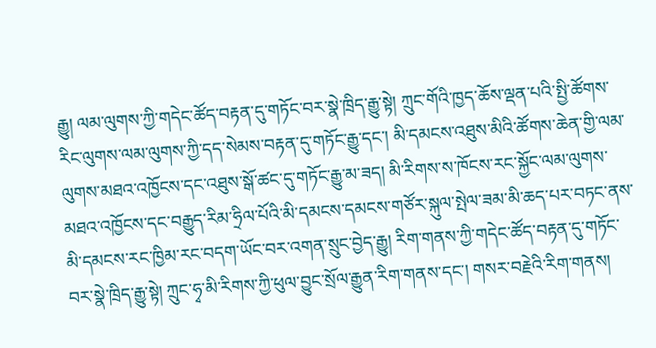རྒྱུ། ལམ་ལུགས་ཀྱི་གདེང་ཚོད་བརྟན་དུ་གཏོང་བར་སྣེ་ཁྲིད་རྒྱུ་སྟེ། ཀྲུང་གོའི་ཁྱད་ཆོས་ལྡན་པའི་སྤྱི་ཚོགས་རིང་ལུགས་ལམ་ལུགས་ཀྱི་དད་སེམས་བརྟན་དུ་གཏོང་རྒྱུ་དང་། མི་དམངས་འཐུས་མིའི་ཚོགས་ཆེན་གྱི་ལམ་ལུགས་མཐའ་འཁྱོངས་དང་འཐུས་སྒོ་ཚང་དུ་གཏོང་རྒྱུ་མ་ཟད། མི་རིགས་ས་ཁོངས་རང་སྐྱོང་ལམ་ལུགས་མཐའ་འཁྱོངས་དང་བརྒྱུད་རིམ་ཧྲིལ་པོའི་མི་དམངས་དམངས་གཙོར་སྐུལ་སྤེལ་ཟམ་མི་ཆད་པར་བཏང་ནས་མི་དམངས་རང་ཁྱིམ་རང་བདག་ཡོང་བར་འགན་སྲུང་བྱེད་རྒྱུ། རིག་གནས་ཀྱི་གདེང་ཚོད་བརྟན་དུ་གཏོང་བར་སྣེ་ཁྲིད་རྒྱུ་སྟེ། ཀྲུང་ཧྭ་མི་རིགས་ཀྱི་ཕུལ་བྱུང་སྲོལ་རྒྱུན་རིག་གནས་དང་། གསར་བརྗེའི་རིག་གནས།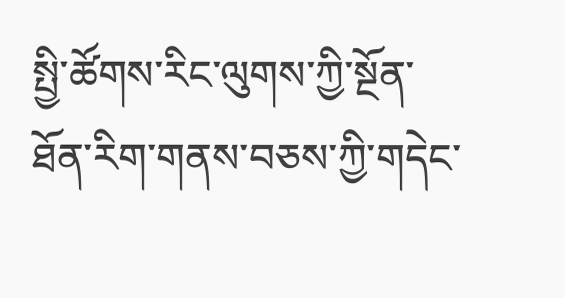སྤྱི་ཚོགས་རིང་ལུགས་ཀྱི་སྔོན་ཐོན་རིག་གནས་བཅས་ཀྱི་གདེང་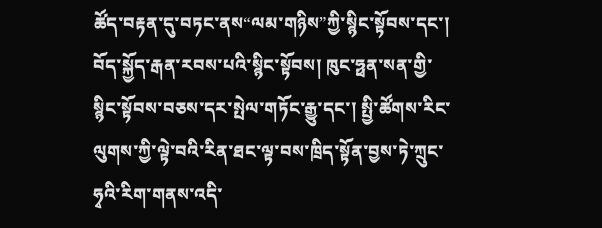ཚོད་བརྟན་དུ་བཏང་ནས“ལམ་གཉིས”ཀྱི་སྙིང་སྟོབས་དང་། བོད་སྐྱོད་རྒན་རབས་པའི་སྙིང་སྟོབས། ཁུང་ཧྥན་སན་གྱི་སྙིང་སྟོབས་བཅས་དར་སྤེལ་གཏོང་རྒྱུ་དང་། སྤྱི་ཚོགས་རིང་ལུགས་ཀྱི་ལྟེ་བའི་རིན་ཐང་ལྟ་བས་ཁྲིད་སྟོན་བྱས་ཏེ་ཀྲུང་ཧྭའི་རིག་གནས་འདི་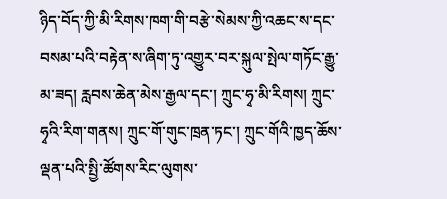ཉིད་བོད་ཀྱི་མི་རིགས་ཁག་གི་བརྩེ་སེམས་ཀྱི་འཆང་ས་དང་བསམ་པའི་བརྟེན་ས་ཞིག་ཏུ་འགྱུར་བར་སྐུལ་སྤེལ་གཏོང་རྒྱུ་མ་ཟད། རླབས་ཆེན་མེས་རྒྱལ་དང་། ཀྲུང་ཧྭ་མི་རིགས། ཀྲུང་ཧྭའི་རིག་གནས། ཀྲུང་གོ་གུང་ཁྲན་ཏང་། ཀྲུང་གོའི་ཁྱད་ཆོས་ལྡན་པའི་སྤྱི་ཚོགས་རིང་ལུགས་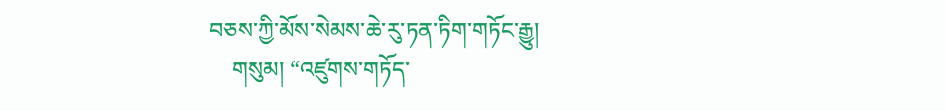བཅས་ཀྱི་མོས་སེམས་ཆེ་རུ་ཏན་ཏིག་གཏོང་རྒྱུ།
    གསུམ། “འཛུགས་གཏོད་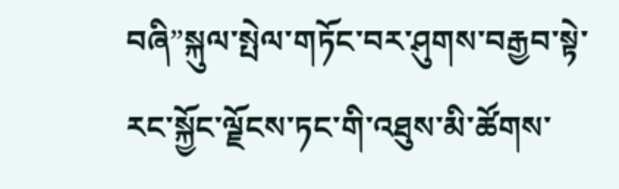བཞི”སྐུལ་སྤེལ་གཏོང་བར་ཤུགས་བརྒྱབ་སྟེ་རང་སྐྱོང་ལྗོངས་ཏང་གི་འཐུས་མི་ཚོགས་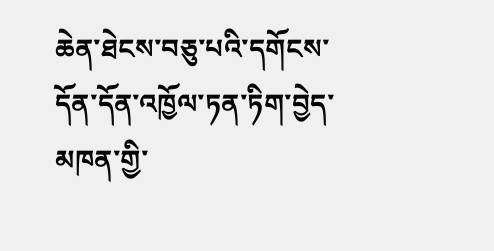ཆེན་ཐེངས་བཅུ་པའི་དགོངས་དོན་དོན་འཁྱོལ་ཏན་ཏིག་བྱེད་མཁན་གྱི་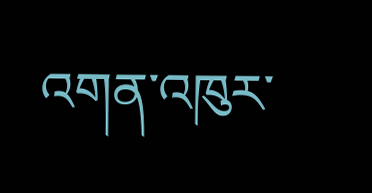འགན་འཁུར་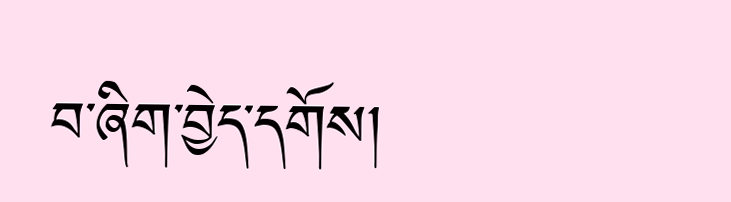བ་ཞིག་བྱེད་དགོས།